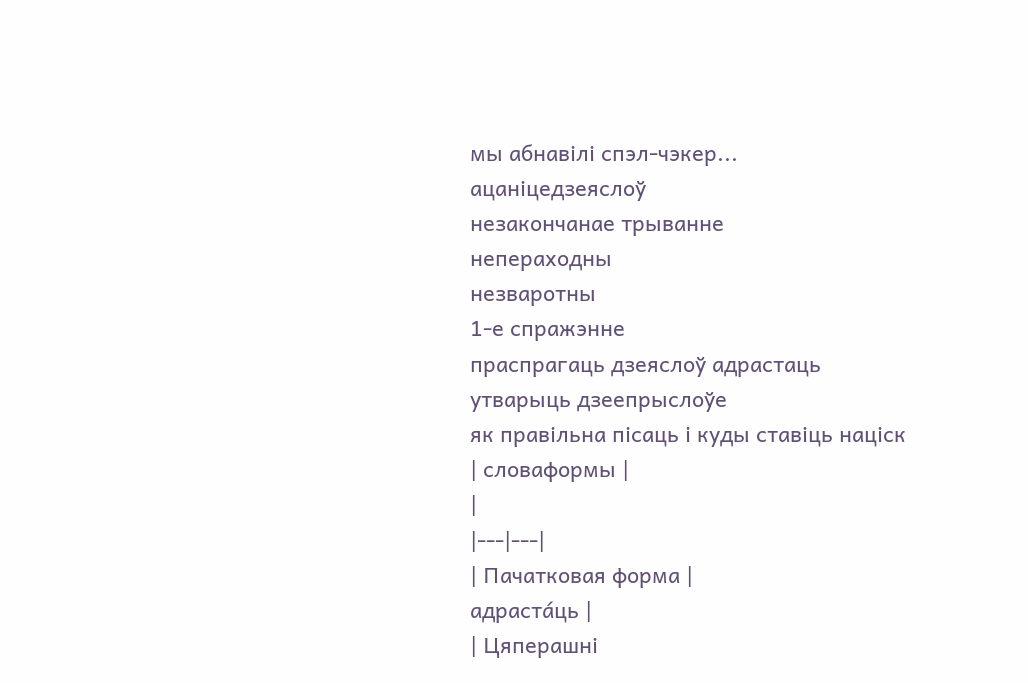мы абнавілі спэл-чэкер...
ацаніцедзеяслоў
незакончанае трыванне
непераходны
незваротны
1-е спражэнне
праспрагаць дзеяслоў адрастаць
утварыць дзеепрыслоўе
як правільна пісаць і куды ставіць націск
| словаформы |
|
|---|---|
| Пачатковая форма |
адраста́ць |
| Цяперашні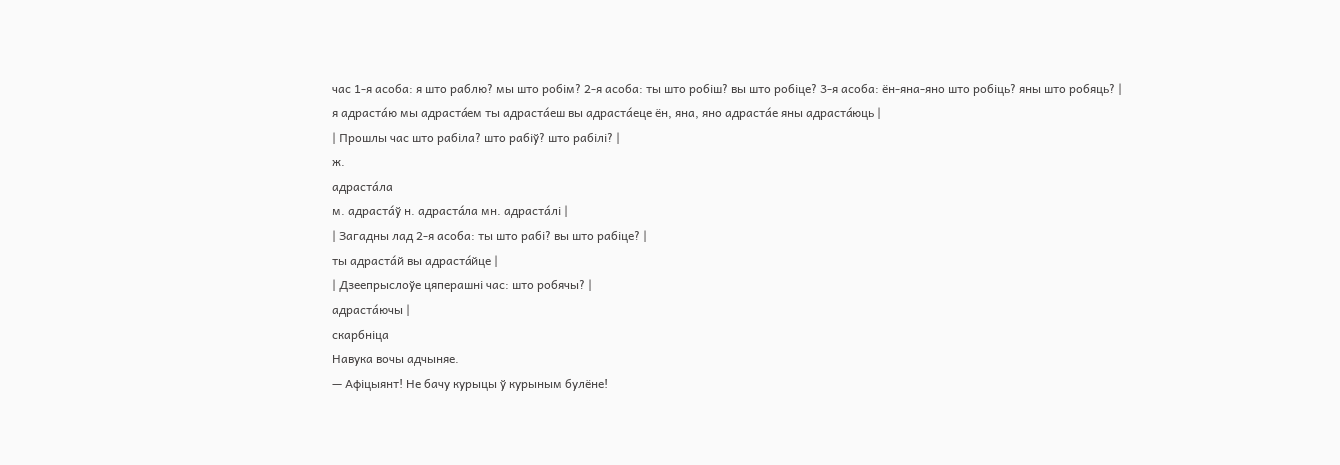час 1-я асоба: я што раблю? мы што робім? 2-я асоба: ты што робіш? вы што робіце? 3-я асоба: ён-яна-яно што робіць? яны што робяць? |
я адраста́ю мы адраста́ем ты адраста́еш вы адраста́еце ён, яна, яно адраста́е яны адраста́юць |
| Прошлы час што рабіла? што рабіў? што рабілі? |
ж.
адраста́ла
м. адраста́ў н. адраста́ла мн. адраста́лі |
| Загадны лад 2-я асоба: ты што рабі? вы што рабіце? |
ты адраста́й вы адраста́йце |
| Дзеепрыслоўе цяперашні час: што робячы? |
адраста́ючы |
скарбніца
Навука вочы адчыняе.
— Афіцыянт! Не бачу курыцы ў курыным булёне!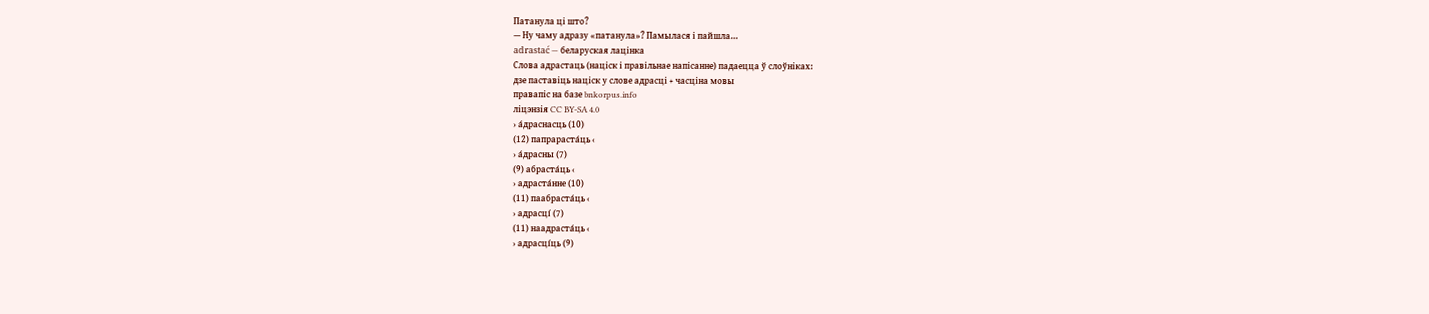Патанула ці што?
— Ну чаму адразу «патанула»? Памылася і пайшла…
adrastać — беларуская лацінка
Слова адрастаць (націск і правільнае напісанне) падаецца ў слоўніках:
дзе паставіць націск у слове адрасці + часціна мовы
правапіс на базе bnkorpus.info
ліцэнзія CC BY-SA 4.0
› а́драснасць (10)
(12) папрараста́ць ‹
› а́драсны (7)
(9) абраста́ць ‹
› адраста́нне (10)
(11) паабраста́ць ‹
› адрасці́ (7)
(11) наадраста́ць ‹
› адрасці́ць (9)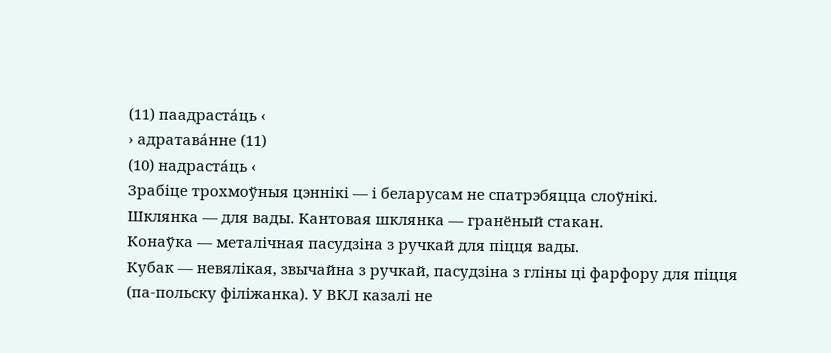(11) паадраста́ць ‹
› адратава́нне (11)
(10) надраста́ць ‹
Зрабіце трохмоўныя цэннікі — і беларусам не спатрэбяцца слоўнікі.
Шклянка — для вады. Кантовая шклянка — гранёный стакан.
Конаўка — металічная пасудзіна з ручкай для піцця вады.
Кубак — невялікая, звычайна з ручкай, пасудзіна з гліны ці фарфору для піцця (па-польску філіжанка). У ВКЛ казалі не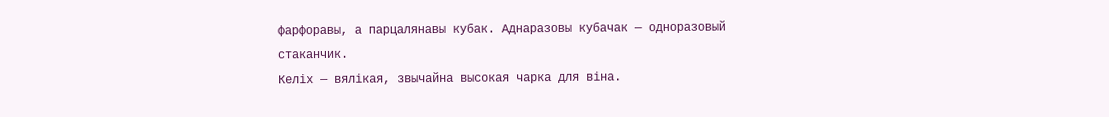фарфоравы, а парцалянавы кубак. Аднаразовы кубачак — одноразовый стаканчик.
Келіх — вялікая, звычайна высокая чарка для віна.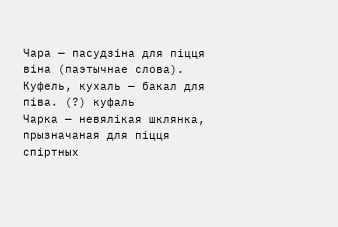Чара — пасудзіна для піцця віна (паэтычнае слова).
Куфель, кухаль — бакал для піва. (?) куфаль
Чарка — невялікая шклянка, прызначаная для піцця спіртных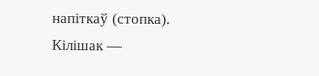напіткаў (стопка).
Кілішак —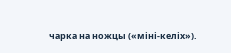чарка на ножцы («міні-келіх»).